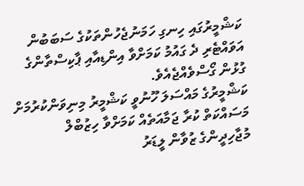ކަޝްމީރުގައި ހިނގި ހަމަނުޖެހުންތަކުގެ ސަބަބުން އަވައްޓެރި ދެ ގައުމު ކަމަށްވާ އިންޑިއާއި ޕާކިސްތާންގެ ގުޅުން ގޯސްވެއްޖެއެވެ.
ކަޝްމީރުގެ މައްސަލަ ހޫނުވީ ކަޝްމީރު މިނިވަންކުރުމަށް މަސައްކަތް ކުރާ ޖަމާއަތެއް ކަމަށްވާ ހިޒުބްލް މުޖާހިދީންގެ ޒުވާން ލީޑަރު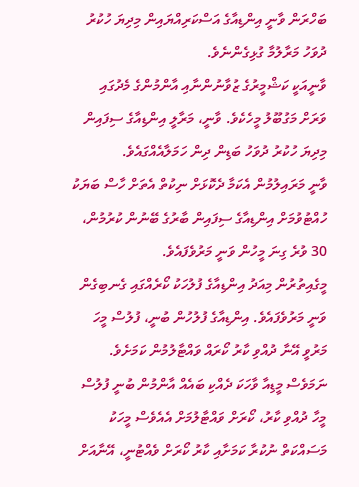ބަހްރަން ވާނީ އިންޑިއާގެ އަސްކަރިއްޔައިން މިދިޔަ ހުކުރު ދުވަހު މަރާލުމާ ގުޅިގެންނެވެ.
ވާނީއަކީ ކަޝްމީރުގެ ޒުވާނުންނާއި އާންމުންގެ މެދުގައި ވަރަށް މަގުބޫލު މީހެކެވެ. ވާނީ، މަރާލީ އިންޑިއާގެ ސިފައިން މިދިޔަ ހުކުރު ދުވަހު ބަޑިން ދިން ހަމަލާއެއްގައެވެ.
ވާނީ މަރައިލުމުން އެކަމާ ދެކޮޅަށް ނިކުތް އެތަށް ހާސް ބަޔަކު ހުއްޓުވުމަށް އިންޑިއާގެ ސިފައިން ބާރުގެ ބޭނުން ކުރުމުން، 30 ވުރެ ގިނަ މީހުން ވަނީ މަރުވެފައެވެ.
މީގެއިތުރުން މިއަދު އިންޑިއާގެ ފުލުހަކު ކޯރެއްގައި ގެނބިގެން ވަނީ މަރުވެފައެވެ. އިންޑިއާގެ ފުލުހުން ބުނީ، ފުލުސް މީހަ މަރުވީ އޭނާ ދުއްވި ކާރު ކޯރައް ވައްޓާލުމުން ކަމަށެވެ.
ނަމަވެސް މީޑިއާ ވާހަކަ ދެއްކި ބައެއް އާންމުން ބުނީ ފުލުސް މީހާ ދުއްވި ކާރު، ކޯރަށް ވައްޓާލުމަށް އެއެވެސް މީހަކު މަސައްކަތް ނުކުރާ ކަމަށާއި ކާރު ކޯރަށް ވެއްޓުނީ، އޭނާއަށް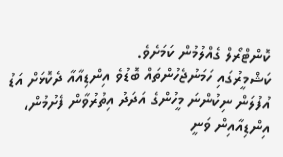ކޮންޓްރޯލް ގެއްލުމުން ކަމަށެވެ.
ކަޝްމީރުގައި ހަމަނުޖެހުންތައް ބޮޑުވެ އިންޑިއާއާ ދެކޮޅަށް އަޑު އުފުލަން ނިކުންނަ މީހުންގެ އަދަދު އިތުރުވާން ފެށުމުން، އިންޑިއާއިން ވަނީ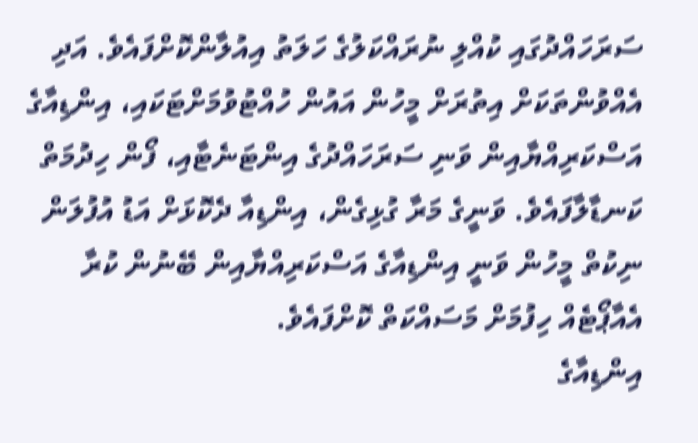ސަރަހައްދުގައި ކުއްލި ނުރައްކަލުގެ ހަލަތު އިއުލާންކޮށްފައެވެ. އަދި އެއްވުންތަކަށް އިތުރަށް މީހުން އައުން ހުއްޓުވުމަށްޓަކައި، އިންޑިއާގެ އަސްކަރިއްޔާއިން ވަނި ސަރަހައްދުގެ އިންޓަނެޓާއި، ފޯން ހިދުމަތް ކަނޑާލާފައެވެ. ވަނީގެ މަރާ ގުޅިގެން، އިންޑިއާ ދެކޮޅަށް އަޑު އުފުލަން ނިކުތް މީހުން ވަނީ އިންޑިއާގެ އަސްކަރިއްޔާއިން ބޭނުން ކުރާ އެއާޕޯޓެއް ހިފުމަށް މަސައްކަތް ކޮށްފައެވެ.
އިންޑިއާގެ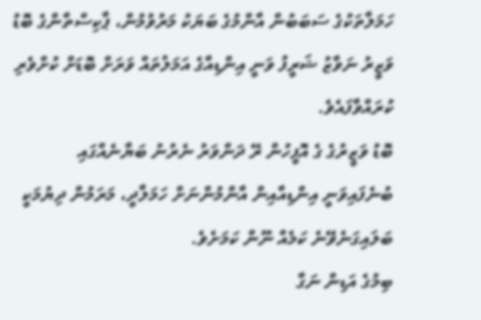ހަމަލާތަކުގެ ސަބަބުން އާންމުގެ ބަޔަކު މަރުވުމުން، ޕާކިސްތާންގެ ބޮޑު ވަޒީރު ނަވާޒު ޝަރީފު ވަނީ އިންޑިއާގެ އަމަލުތައް ވަރަށް ބޮޑަށް ކުށްވެރި ކުރައްވާފައެވެ.
ބޮޑު ވަޒީރުގެ ގެ އޮފީހުން ރޭ ދަންވަރު ނެރުނު ބަޔާނެއްގައި ބުނެފައިވަނީ އިންޑިއާއިން އާންމުންނަށް ހަމަލާދީ، މަރަމުން ދިޔުމަކީ ބަލައިގަނެވޭނެ ކަމެއް ނޫން ކަމަށެވެ.
ބިމުގެ އަޑިން ނަގާ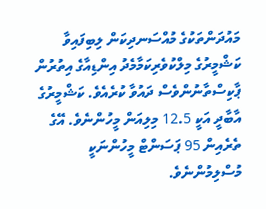މައުދަންތަކުގެ މުއްސަނދިކަން ލިބިފައިވާ ކަޝްމީރުގެ މިލްކުވެރިކަމާމެދު އިންޑިއާގެ އިތުރުން ޕާކިސްތާނުންވެސް ދައުވާ ކުރެއެވެ. ކަޝްމީރުގެ އާބާދީ އަކީ 12.5 މިލިއަން މީހުންނެވެ. އޭގެ ތެރެއިން 95 ޕަސަންޓް މީހުންނަކީ މުސްލިމުންނެވެ.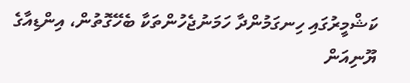ކަޝްމީރުގައި ހިނގަމުންދާ ހަމަނުޖެހުންތަކާ ބެހޭގޮތުން، އިންޑިއާގެ ޔޫނިއަން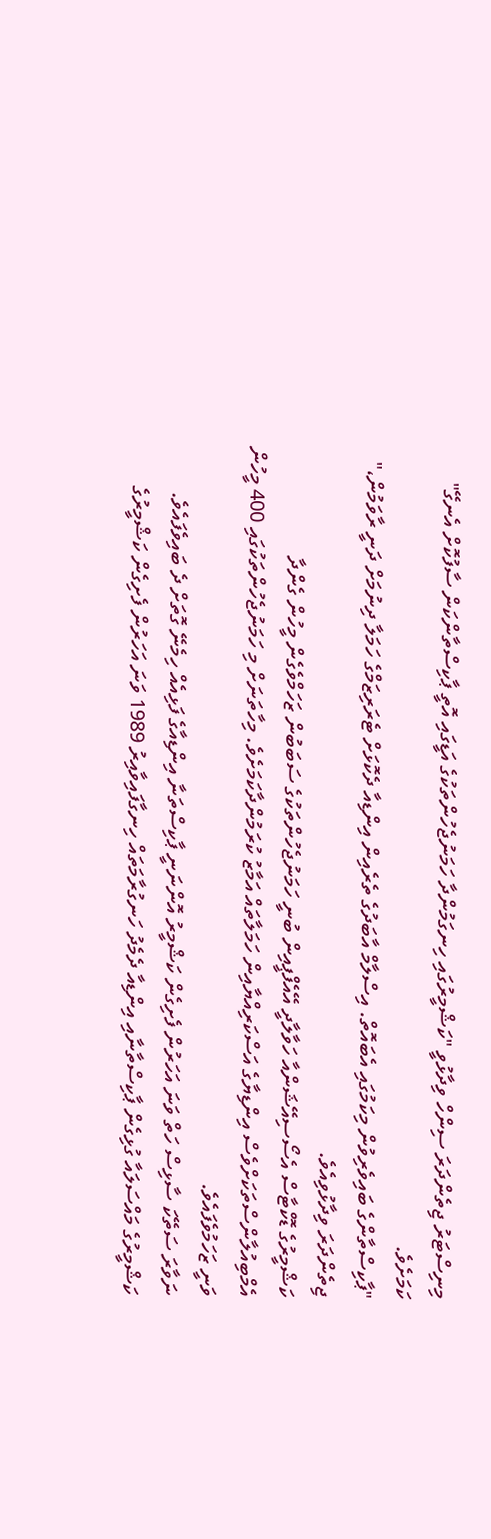މިނިސްޓަރު ޖިތެންދަރަ ސިންހް ވިދާޅުވީ "ކަޝްމީރުގައި ހިނގަމުންދާ ހަމަނުޖެހުންތަކުގެ އަޑީގައި އޮތީ ޕާކިސްތާންކަން ސާފުކޮށް އެނގޭ" ކަމަށެވެ.
"ޕާކިސްތާންގެ ބައިވެރިވުން މިކަމުގައި އެބައޮތް. އިސްލާމް އާބަދުގެ ތެރެއިން އިންޑިއާ ދެކޮޅަށް ޓެރަރިޒަމްގެ ހަމަލާ ދިނުމަށް ދަނީ ރާވަމުން،" ޖިތެންދަރަ ވިދާޅުވިއެވެ.
ކަޝްމީރުގެ ޑޮކްޓާސް އެސޯސިއޭޝަންއާ ހަވާލާދީ އޭއެފްޕީއިން ބުނީ ހަމަނުޖެހުންތަކުގެ ސަބަބުން ޒަހަމްވެގެން މީހުން ގެންދާ އެމްބިއުލާންސްތަކަށްވެސް އިންޑިޔާގެ އަސްކަރިއްޔާއިން ހަމަލާތައް އަމާޒު ކުރަމުންދާކަމަށެވެ. މިހާތަނަށް މި ހަމަނުޖެހުންތަކުގައި 400 މީހުން ވަނީ ޒަހަމުވެފައެވެ.
ނަވާރަ ސަތޭކަ ސާޅިސް ހަތް ވަނަ އަހަރުން ފެށިގެން ކަޝްމީރު އޮންނަނީ ޕާކިސްތަނާ އިންޑިއާގެ ފަޅިއެއް ހިމެނޭ ގޮތަށް ދެ ބައިވެފައެވެ. ކަޝްމީރުގެ މައްސަލައާ ގުޅިގެން ޕާކިސްތާނާއި އިންޑިއާ ދެމެދު ހަނގުރާމަތައް ހިނގާފައިވާއިރު 1989 ވަނަ އަހަރުން ފެށިގެން ކަޝްމީރުގެ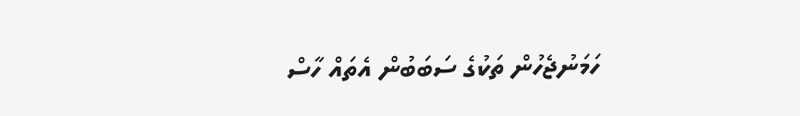ހަމަނުޖެހުން ތަކުގެ ސަބަބުން އެތައް ހާސް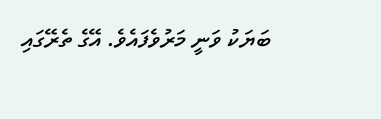ބަޔަކު ވަނީ މަރުވެފައެވެ. އޭގެ ތެރޭގައި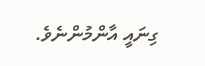ގިނައީ އާންމުންނެވެ.